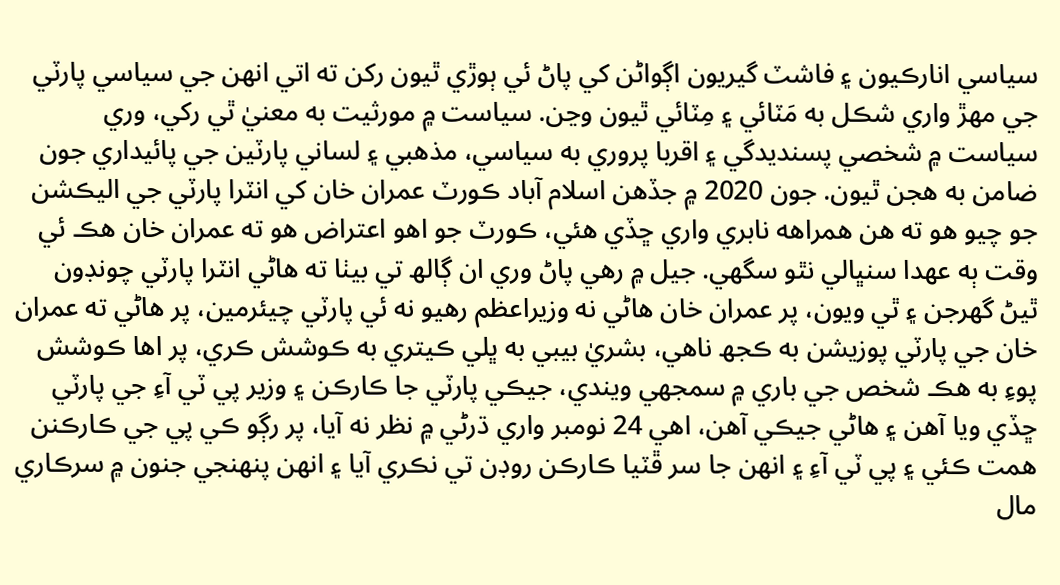سياسي انارڪيون ۽ فاشٽ گيريون اڳواڻن کي پاڻ ئي ٻوڙي ٿيون رکن ته اتي انهن جي سياسي پارٽي جي مهڙ واري شڪل به مَٽائي ۽ مِٽائي ٿيون وڃن. سياست ۾ مورثيت به معنيٰ ٿي رکي، وري سياست ۾ شخصي پسنديدگي ۽ اقربا پروري به سياسي، مذهبي ۽ لساني پارٽين جي پائيداري جون ضامن به هجن ٿيون. جون 2020 ۾ جڏهن اسلام آباد ڪورٽ عمران خان کي انٽرا پارٽي جي اليڪشن جو چيو هو ته هن همراهه نابري واري ڇڏي هئي، ڪورٽ جو اهو اعتراض هو ته عمران خان هڪ ئي وقت ٻه عهدا سنڀالي نٿو سگهي. جيل ۾ رهي پاڻ وري ان ڳالھ تي بيٺا ته هاڻي انٽرا پارٽي چونڊون ٿيڻ گهرجن ۽ ٿي ويون، پر عمران خان هاڻي نه وزيراعظم رهيو نه ئي پارٽي چيئرمين، پر هاڻي ته عمران خان جي پارٽي پوزيشن به ڪجھ ناهي، بشريٰ بيبي به ڀلي ڪيتري به ڪوشش ڪري، پر اها ڪوشش پوءِ به هڪ شخص جي باري ۾ سمجهي ويندي، جيڪي پارٽي جا ڪارڪن ۽ وزير پي ٽي آءِ جي پارٽي ڇڏي ويا آهن ۽ هاڻي جيڪي آهن، اهي 24 نومبر واري ڌرڻي ۾ نظر نه آيا، پر رڳو ڪي پي جي ڪارڪنن همت ڪئي ۽ پي ٽي آءِ ۽ انهن جا سر ڦٽيا ڪارڪن روڊن تي نڪري آيا ۽ انهن پنهنجي جنون ۾ سرڪاري مال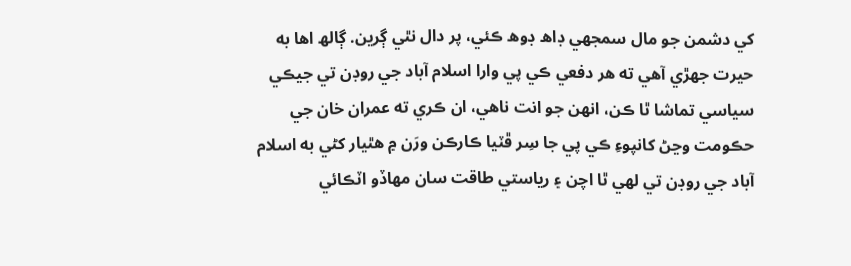کي دشمن جو مال سمجهي ڊاھ ڊوھ ڪئي، پر دال نٿي ڳرين. ڳالھ اها به حيرت جهڙي آهي ته هر دفعي ڪي پي وارا اسلام آباد جي روڊن تي جيڪي سياسي تماشا ٿا ڪن، انهن جو انت ناهي، ان ڪري ته عمران خان جي حڪومت وڃڻ کانپوءِ ڪي پي جا سِر ڦٽيا ڪارڪن ورَن ۾ هٿيار کڻي به اسلام آباد جي روڊن تي لهي ٿا اچن ۽ رياستي طاقت سان مهاڏو اٽڪائي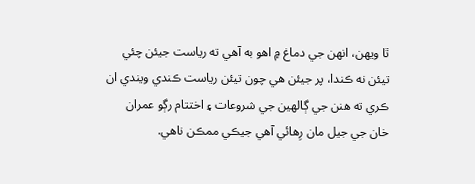ٿا ويهن، انهن جي دماغ ۾ اهو به آهي ته رياست جيئن چئي تيئن نه ڪندا، پر جيئن هي چون تيئن رياست ڪندي ويندي ان ڪري ته هنن جي ڳالهين جي شروعات ۽ اختتام رڳو عمران خان جي جيل مان رِهائي آهي جيڪي ممڪن ناهي.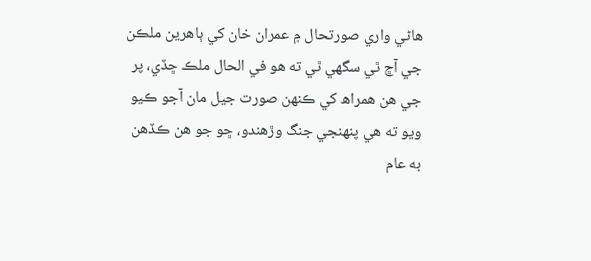هاڻي واري صورتحال ۾ عمران خان کي ٻاهرين ملڪن جي آڇ ٿي سگهي ٿي ته هو في الحال ملڪ ڇڏي، پر جي هن همراھ کي ڪنهن صورت جيل مان آجو ڪيو ويو ته هي پنهنجي جنگ وڙهندو، ڇو جو هن ڪڏهن به عام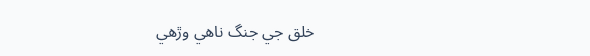خلق جي جنگ ناهي وڙهي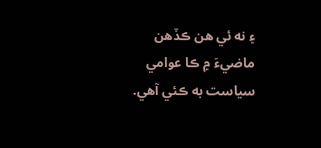۽ نه ئي هن ڪڏهن ماضيءَ ۾ ڪا عوامي سياست به ڪئي آهي.